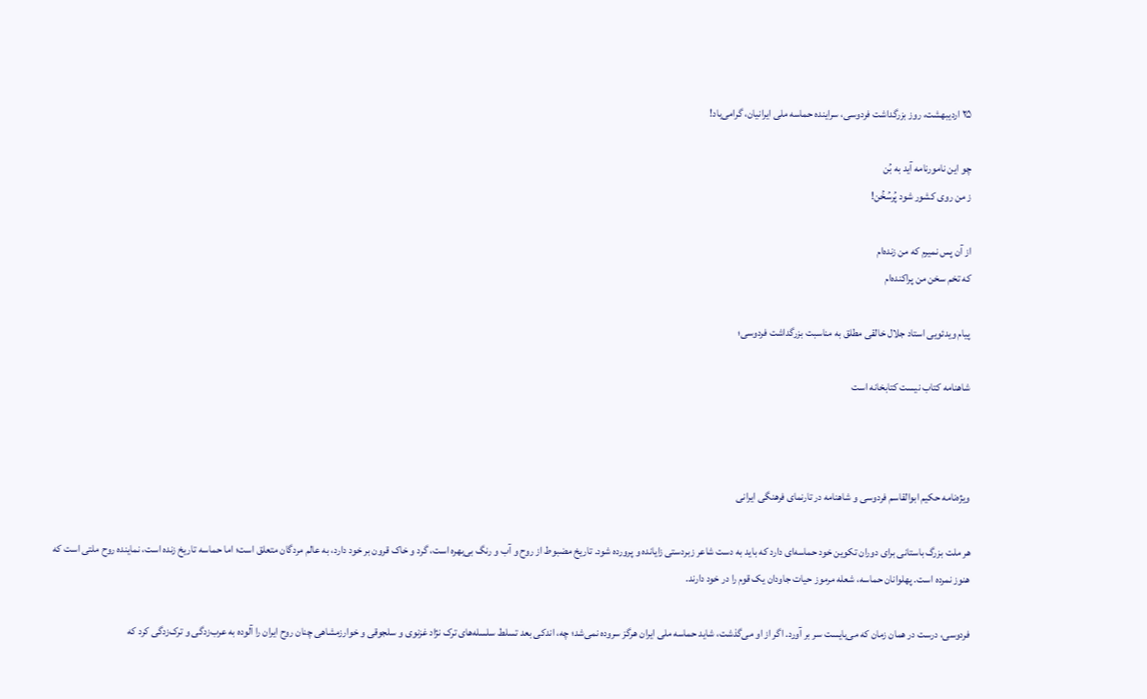۲۵ اردیبهشت، روز بزرگداشت فردوسی، سراینده حماسه ملی ایرانیان، گرامی‌باد!

چو این نامورنامه آید به بُن
ز من روی کشور شود پُرسُخُن!

از آن پس نميرم که من زنده‌ام
که تخم سخن من پراکنده‌ام

پیام ویدئویی استاد جلال خالقی مطلق به مناسبت بزرگداشت فردوسی؛

شاهنامه کتاب نیست کتابخانه است



ویژه‌نامه حکیم ابوالقاسم فردوسی و شاهنامه در تارنمای فرهنگی ایرانی

هر ملت بزرگ باستانی برای دوران تکوین خود حماسه‌ای دارد که باید به دست شاعر زبردستی زایانده و پرورده شود. تاریخ مضبوط از روح و آب و رنگ بی‌بهره است، گرد و خاک قرون بر خود دارد، به عالم مردگان متعلق است؛ اما حماسه تاریخ زنده است، نماینده روح ملتی است که هنوز نمرده است. پهلوانان حماسه، شعله مرموز حیات جاودان یک قوم را در خود دارند.

فردوسی، درست در همان زمان که می‌بایست سر بر آورد. اگر از او می‌گذشت، شاید حماسه ملی ایران هرگز سروده نمی‌شد؛ چه، اندکی بعد تسلط سلسله‌های ترک نژاد غزنوی و سلجوقی و خوارزمشاهی چنان روح ایران را آلوده به عرب‌زدگی و ترک‌زدگی کرد که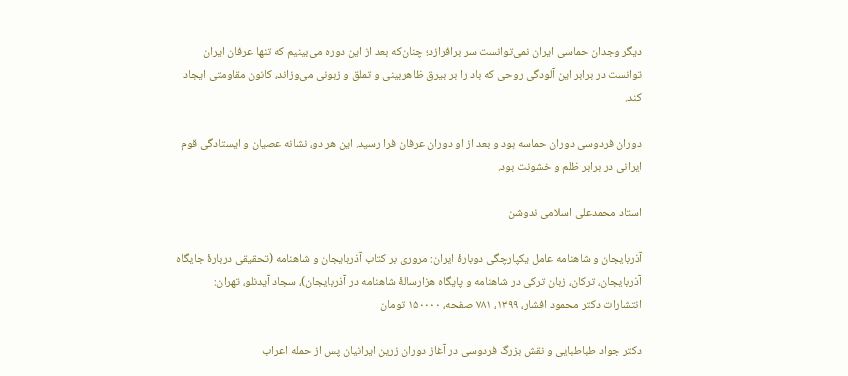دیگر وجدان حماسی ایران نمی‌توانست سر برافرازد؛ چنان‌که بعد از این دوره می‌بینیم که تنها عرفان ایران توانست در برابر این آلودگی روحی که باد را بر بیرق ظاهربینی و تملق و زبونی می‌وزاند، کانون مقاومتی ایجاد کند.

دوران فردوسی دوران حماسه بود و بعد از او دوران عرفان فرا رسید. این هر دو، نشانه عصیان و ایستادگی قوم ایرانی در برابر ظلم و خشونت بود.

استاد محمدعلی اسلامی ندوشن

آذربایجان و شاهنامه عامل یکپارچگی دوبارۀ ایران: مروری بر کتاب آذربایجان و شاهنامه (تحقیقی دربارۀ جایگاه آذربایجان، ترکان، زبان ترکی در شاهنامه و پایگاه هزارسالۀ شاهنامه در آذربایجان)، سجاد آیدنلو، تهران: انتشارات دکتر محمود افشار، ۱۳۹۹، ۷۸۱ صفحه، ۱۵۰۰۰۰ تومان

دکتر جواد طباطبایی و نقش بزرگ فردوسی در آغاز دوران زرین ایرانیان پس از حمله اعراب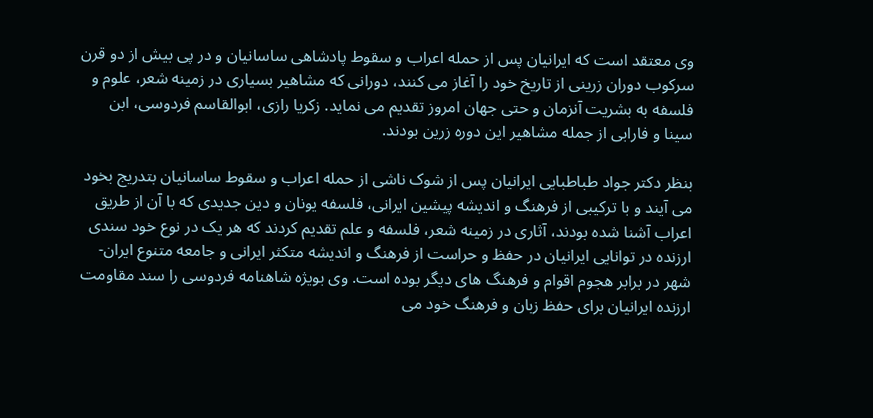وی معتقد است که ایرانیان پس از حمله اعراب و سقوط پادشاهی ساسانیان و در پی بیش از دو قرن سرکوب دوران زرینی از تاریخ خود را آغاز می کنند، دورانی که مشاهیر بسیاری در زمینه شعر، علوم و فلسفه به بشریت آنزمان و حتی جهان امروز تقدیم می نماید. زکریا رازی، ابوالقاسم فردوسی، ابن سینا و فارابی از جمله مشاهیر این دوره زرین بودند.

بنظر دکتر جواد طباطبایی ایرانیان پس از شوک ناشی از حمله اعراب و سقوط ساسانیان بتدریج بخود می آیند و با ترکیبی از فرهنگ و اندیشه پیشین ایرانی، فلسفه یونان و دین جدیدی که با آن از طریق اعراب آشنا شده بودند، آثاری در زمینه شعر، فلسفه و علم تقدیم کردند که هر یک در نوع خود سندی ارزنده در توانایی ایرانیان در حفظ و حراست از فرهنگ و اندیشه متکثر ایرانی و جامعه متنوع ایران-شهر در برابر هجوم اقوام و فرهنگ های دیگر بوده است. وی بویژه شاهنامه فردوسی را سند مقاومت ارزنده ایرانیان برای حفظ زبان و فرهنگ خود می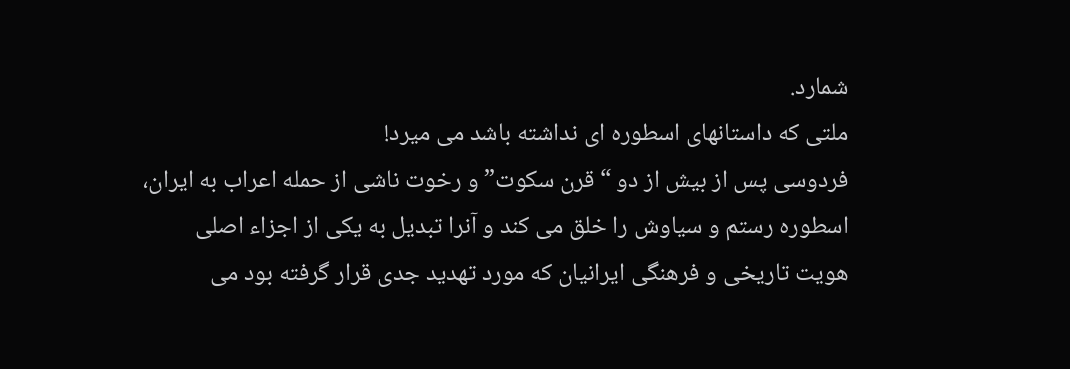شمارد.
ملتی که داستانهای اسطوره ای نداشته باشد می میرد!
فردوسی پس از بیش از دو “قرن سکوت” و رخوت ناشی از حمله اعراب به ایران، اسطوره رستم و سیاوش را خلق می کند و آنرا تبدیل به یکی از اجزاء اصلی هویت تاریخی و فرهنگی ایرانیان که مورد تهدید جدی قرار گرفته بود می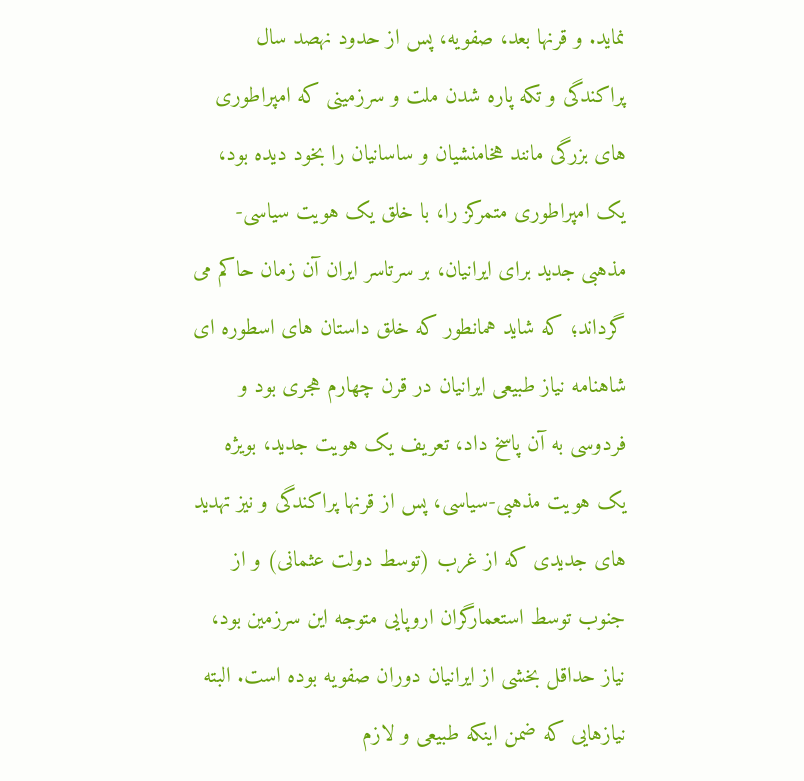نماید. و قرنها بعد، صفویه، پس از حدود نهصد سال پراکندگی و تکه پاره شدن ملت و سرزمینی که امپراطوری های بزرگی مانند هخامنشیان و ساسانیان را بخود دیده بود، یک امپراطوری متمرکز را، با خلق یک هویت سیاسی-مذهبی جدید برای ایرانیان، بر سرتاسر ایران آن زمان حاکم می گرداند؛ که شاید همانطور که خلق داستان های اسطوره ای شاهنامه نیاز طبیعی ایرانیان در قرن چهارم هجری بود و فردوسی به آن پاسخ داد، تعریف یک هویت جدید، بویژه یک هویت مذهبی-سیاسی، پس از قرنها پراکندگی و نیز تهدید های جدیدی که از غرب (توسط دولت عثمانی) و از جنوب توسط استعمارگران اروپایی متوجه این سرزمین بود، نیاز حداقل بخشی از ایرانیان دوران صفویه بوده است. البته نیازهایی که ضمن اینکه طبیعی و لازم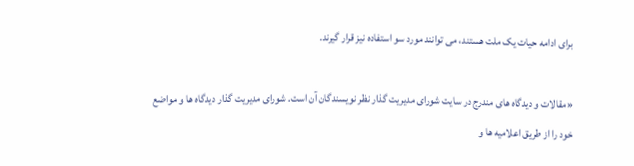برای ادامه حیات یک ملت هستند، می توانند مورد سو استفاده نیز قرار گیرند.

«مقالات و دیدگاه های مندرج در سایت شورای مدیریت گذار نظر نویسندگان آن است. شورای مدیریت گذار دیدگاه ها و مواضع خود را از طریق اعلامیه ها و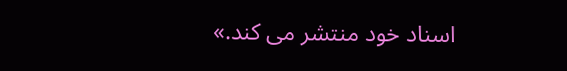اسناد خود منتشر می کند.»